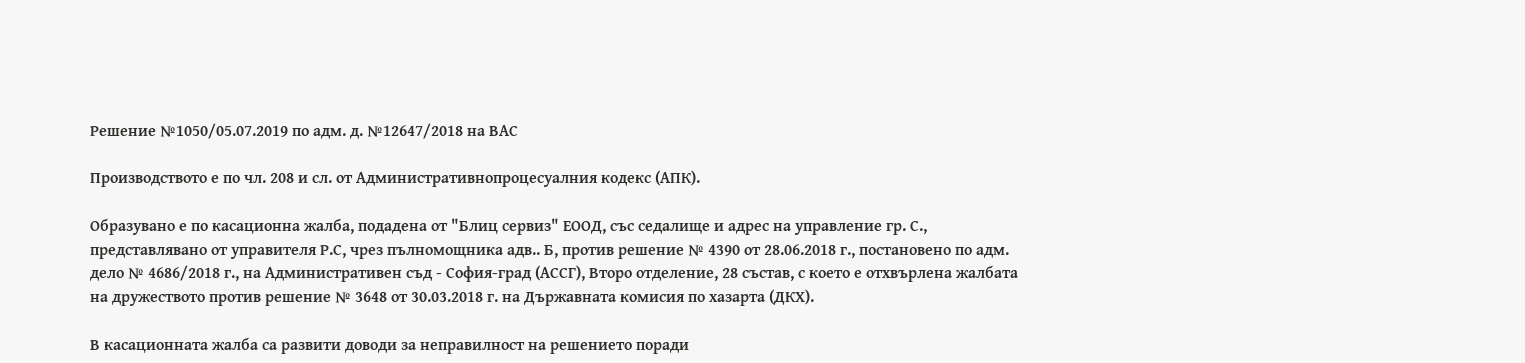Решение №1050/05.07.2019 по адм. д. №12647/2018 на ВАС

Производството е по чл. 208 и сл. от Административнопроцесуалния кодекс (АПК).

Образувано е по касационна жалба, подадена от "Блиц сервиз" ЕООД, със седалище и адрес на управление гр. С., представлявано от управителя Р.С, чрез пълномощника адв.. Б, против решение № 4390 от 28.06.2018 г., постановено по адм. дело № 4686/2018 г., на Административен съд - София-град (АССГ), Второ отделение, 28 състав, с което е отхвърлена жалбата на дружеството против решение № 3648 от 30.03.2018 г. на Държавната комисия по хазарта (ДКХ).

В касационната жалба са развити доводи за неправилност на решението поради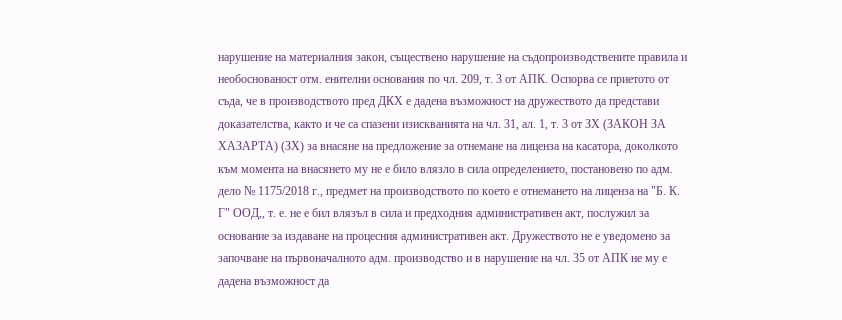нарушение на материалния закон, съществено нарушение на съдопроизводствените правила и необоснованост отм. енителни основания по чл. 209, т. 3 от АПК. Оспорва се приетото от съда, че в производството пред ДКХ е дадена възможност на дружеството да представи доказателства, както и че са спазени изискванията на чл. 31, ал. 1, т. 3 от ЗХ (ЗАКОН ЗА ХАЗАРТА) (ЗХ) за внасяне на предложение за отнемане на лиценза на касатора, доколкото към момента на внасянето му не е било влязло в сила определението, постановено по адм. дело № 1175/2018 г., предмет на производството по което е отнемането на лиценза на "Б. К. Г" ООД,, т. е. не е бил влязъл в сила и предходния административен акт, послужил за основание за издаване на процесния административен акт. Дружеството не е уведомено за започване на първоначалното адм. производство и в нарушение на чл. 35 от АПК не му е дадена възможност да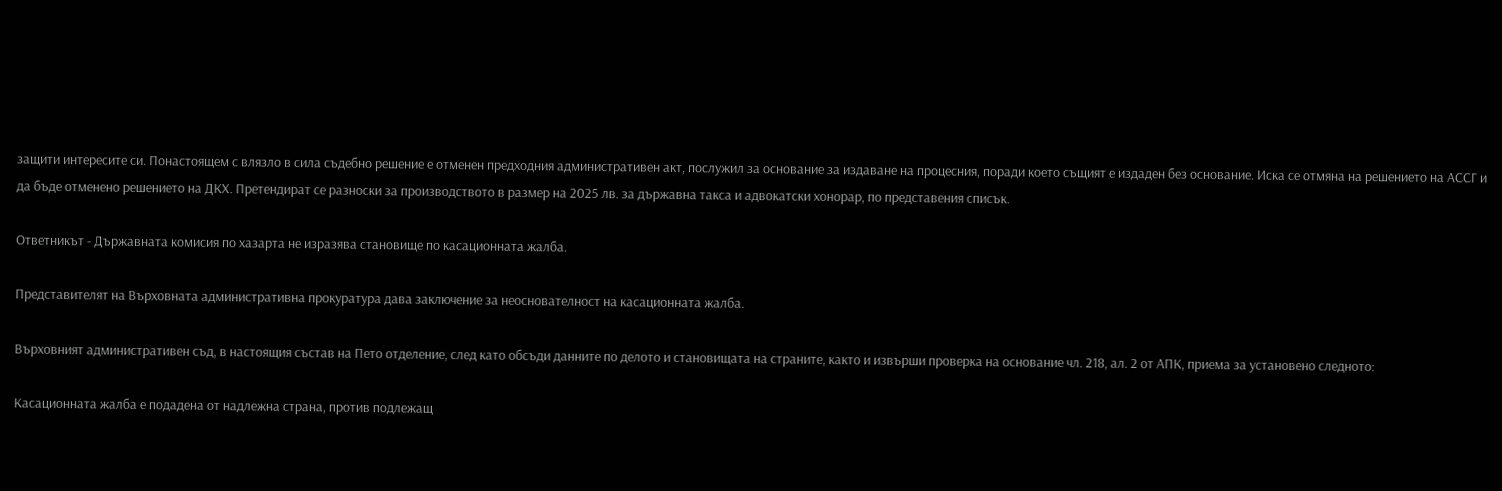защити интересите си. Понастоящем с влязло в сила съдебно решение е отменен предходния административен акт, послужил за основание за издаване на процесния, поради което същият е издаден без основание. Иска се отмяна на решението на АССГ и да бъде отменено решението на ДКХ. Претендират се разноски за производството в размер на 2025 лв. за държавна такса и адвокатски хонорар, по представения списък.

Ответникът - Държавната комисия по хазарта не изразява становище по касационната жалба.

Представителят на Върховната административна прокуратура дава заключение за неоснователност на касационната жалба.

Върховният административен съд, в настоящия състав на Пето отделение, след като обсъди данните по делото и становищата на страните, както и извърши проверка на основание чл. 218, ал. 2 от АПК, приема за установено следното:

Касационната жалба е подадена от надлежна страна, против подлежащ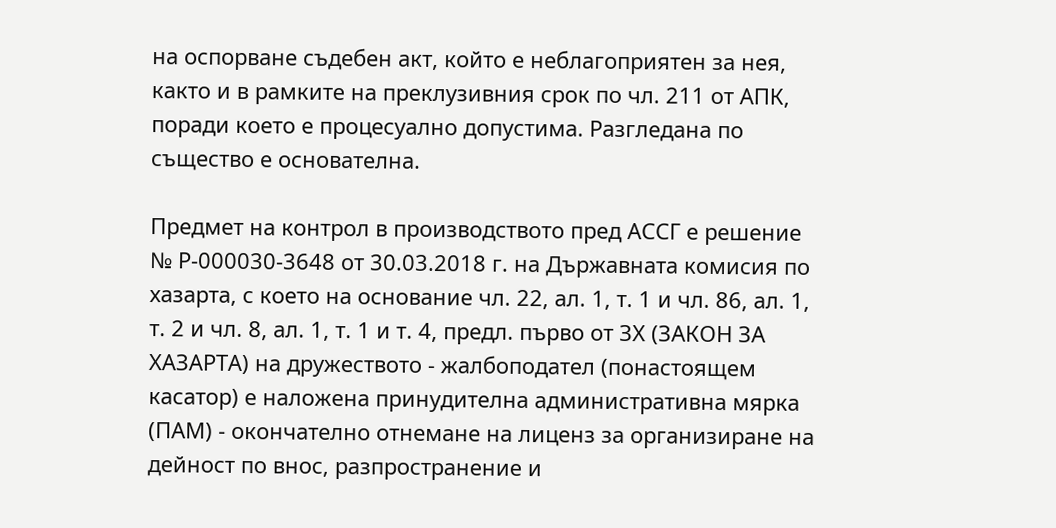на оспорване съдебен акт, който е неблагоприятен за нея, както и в рамките на преклузивния срок по чл. 211 от АПК, поради което е процесуално допустима. Разгледана по същество е основателна.

Предмет на контрол в производството пред АССГ е решение № Р-000030-3648 от 30.03.2018 г. на Държавната комисия по хазарта, с което на основание чл. 22, ал. 1, т. 1 и чл. 86, ал. 1, т. 2 и чл. 8, ал. 1, т. 1 и т. 4, предл. първо от ЗХ (ЗАКОН ЗА ХАЗАРТА) на дружеството - жалбоподател (понастоящем касатор) е наложена принудителна административна мярка (ПАМ) - окончателно отнемане на лиценз за организиране на дейност по внос, разпространение и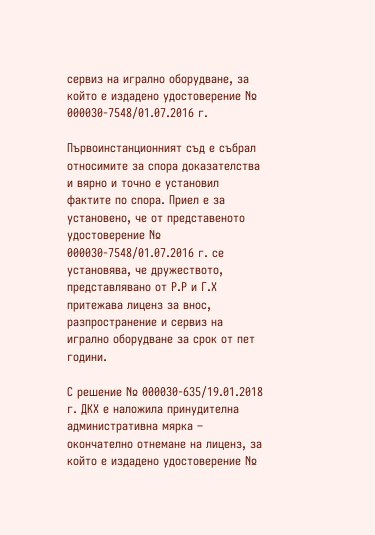сервиз на игрално оборудване, за който е издадено удостоверение № 000030-7548/01.07.2016 г.

Първоинстанционният съд е събрал относимите за спора доказателства и вярно и точно е установил фактите по спора. Приел е за установено, че от представеното удостоверение № 000030-7548/01.07.2016 г. се установява, че дружеството, представлявано от Р.Р и Г.Х притежава лиценз за внос, разпространение и сервиз на игрално оборудване за срок от пет години.

С решение № 000030-635/19.01.2018 г. ДКХ е наложила принудителна административна мярка – окончателно отнемане на лиценз, за който е издадено удостоверение №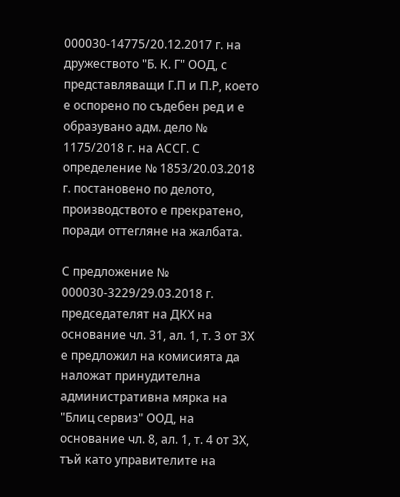000030-14775/20.12.2017 г. на дружеството "Б. К. Г" ООД, с представляващи Г.П и П.Р, което е оспорено по съдебен ред и е образувано адм. дело № 1175/2018 г. на АССГ. С определение № 1853/20.03.2018 г. постановено по делото, производството е прекратено, поради оттегляне на жалбата.

С предложение № 000030-3229/29.03.2018 г. председателят на ДКХ на основание чл. 31, ал. 1, т. 3 от ЗХ е предложил на комисията да наложат принудителна административна мярка на "Блиц сервиз" ООД, на основание чл. 8, ал. 1, т. 4 от ЗХ, тъй като управителите на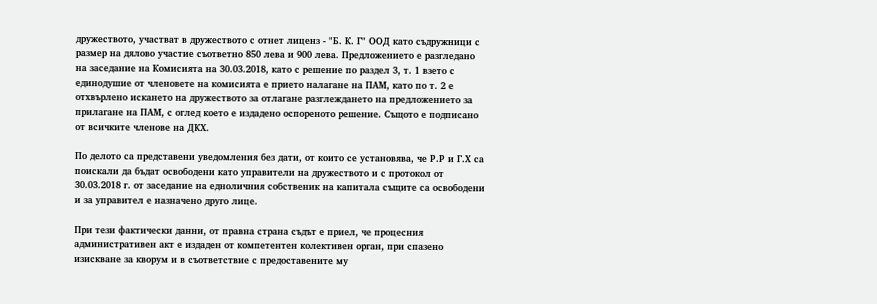дружеството, участват в дружеството с отнет лиценз - "Б. К. Г" ООД като съдружници с размер на дялово участие съответно 850 лева и 900 лева. Предложението е разгледано на заседание на Комисията на 30.03.2018, като с решение по раздел 3, т. 1 взето с единодушие от членовете на комисията е прието налагане на ПАМ, като по т. 2 е отхвърлено искането на дружеството за отлагане разглеждането на предложението за прилагане на ПАМ, с оглед което е издадено оспореното решение. Същото е подписано от всичките членове на ДКХ.

По делото са представени уведомления без дати, от които се установява, че Р.Р и Г.Х са поискали да бъдат освободени като управители на дружеството и с протокол от 30.03.2018 г. от заседание на едноличния собственик на капитала същите са освободени и за управител е назначено друго лице.

При тези фактически данни, от правна страна съдът е приел, че процесния административен акт е издаден от компетентен колективен орган, при спазено изискване за кворум и в съответствие с предоставените му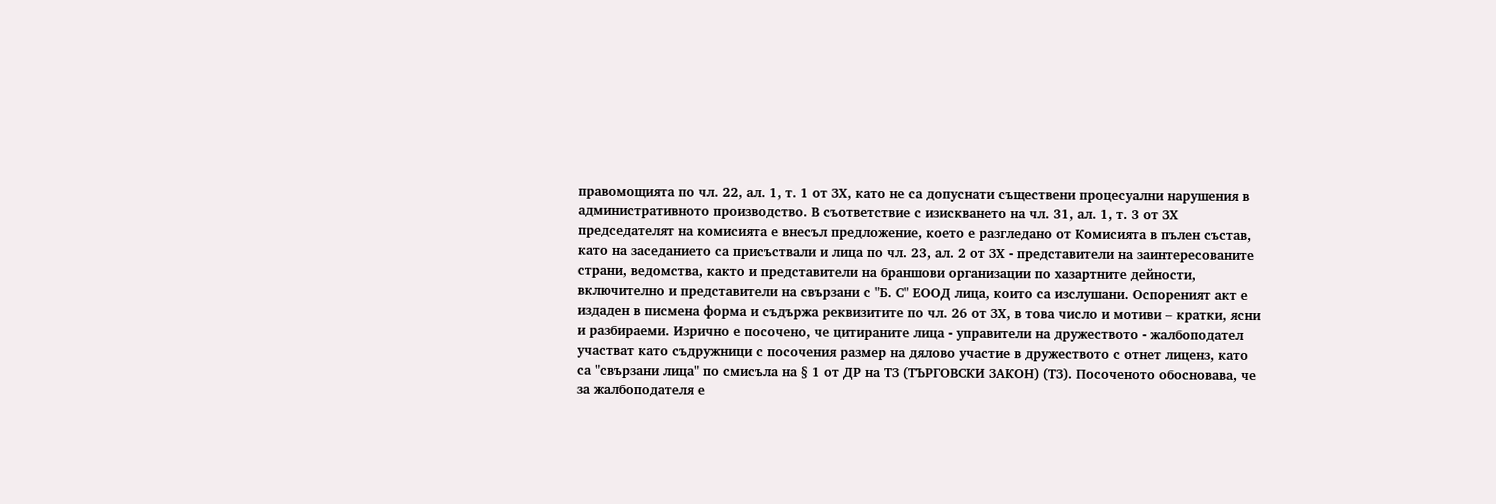правомощията по чл. 22, ал. 1, т. 1 от ЗХ, като не са допуснати съществени процесуални нарушения в административното производство. В съответствие с изискването на чл. 31, ал. 1, т. 3 от ЗХ председателят на комисията е внесъл предложение, което е разгледано от Комисията в пълен състав, като на заседанието са присъствали и лица по чл. 23, ал. 2 от ЗХ - представители на заинтересованите страни, ведомства, както и представители на браншови организации по хазартните дейности, включително и представители на свързани с "Б. С" ЕООД лица, които са изслушани. Оспореният акт е издаден в писмена форма и съдържа реквизитите по чл. 26 от ЗХ, в това число и мотиви – кратки, ясни и разбираеми. Изрично е посочено, че цитираните лица - управители на дружеството - жалбоподател участват като съдружници с посочения размер на дялово участие в дружеството с отнет лиценз, като са "свързани лица" по смисъла на § 1 от ДР на ТЗ (ТЪРГОВСКИ ЗАКОН) (ТЗ). Посоченото обосновава, че за жалбоподателя е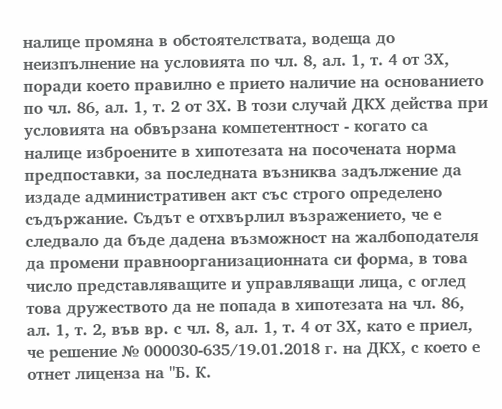налице промяна в обстоятелствата, водеща до неизпълнение на условията по чл. 8, ал. 1, т. 4 от ЗХ, поради което правилно е прието наличие на основанието по чл. 86, ал. 1, т. 2 от ЗХ. В този случай ДКХ действа при условията на обвързана компетентност - когато са налице изброените в хипотезата на посочената норма предпоставки, за последната възниква задължение да издаде административен акт със строго определено съдържание. Съдът е отхвърлил възражението, че е следвало да бъде дадена възможност на жалбоподателя да промени правноорганизационната си форма, в това число представляващите и управляващи лица, с оглед това дружеството да не попада в хипотезата на чл. 86, ал. 1, т. 2, във вр. с чл. 8, ал. 1, т. 4 от ЗХ, като е приел, че решение № 000030-635/19.01.2018 г. на ДКХ, с което е отнет лиценза на "Б. К.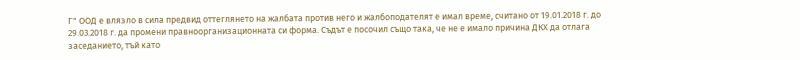Г" ООД е влязло в сила предвид оттеглянето на жалбата против него и жалбоподателят е имал време, считано от 19.01.2018 г. до 29.03.2018 г. да промени правноорганизационната си форма. Съдът е посочил също така, че не е имало причина ДКХ да отлага заседанието, тъй като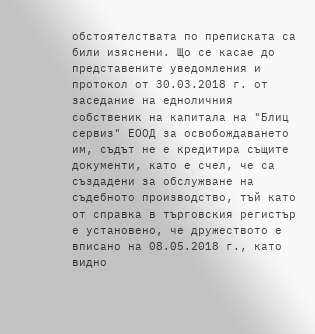обстоятелствата по преписката са били изяснени. Що се касае до представените уведомления и протокол от 30.03.2018 г. от заседание на едноличния собственик на капитала на "Блиц сервиз" ЕООД за освобождаването им, съдът не е кредитира същите документи, като е счел, че са създадени за обслужване на съдебното производство, тъй като от справка в търговския регистър е установено, че дружеството е вписано на 08.05.2018 г., като видно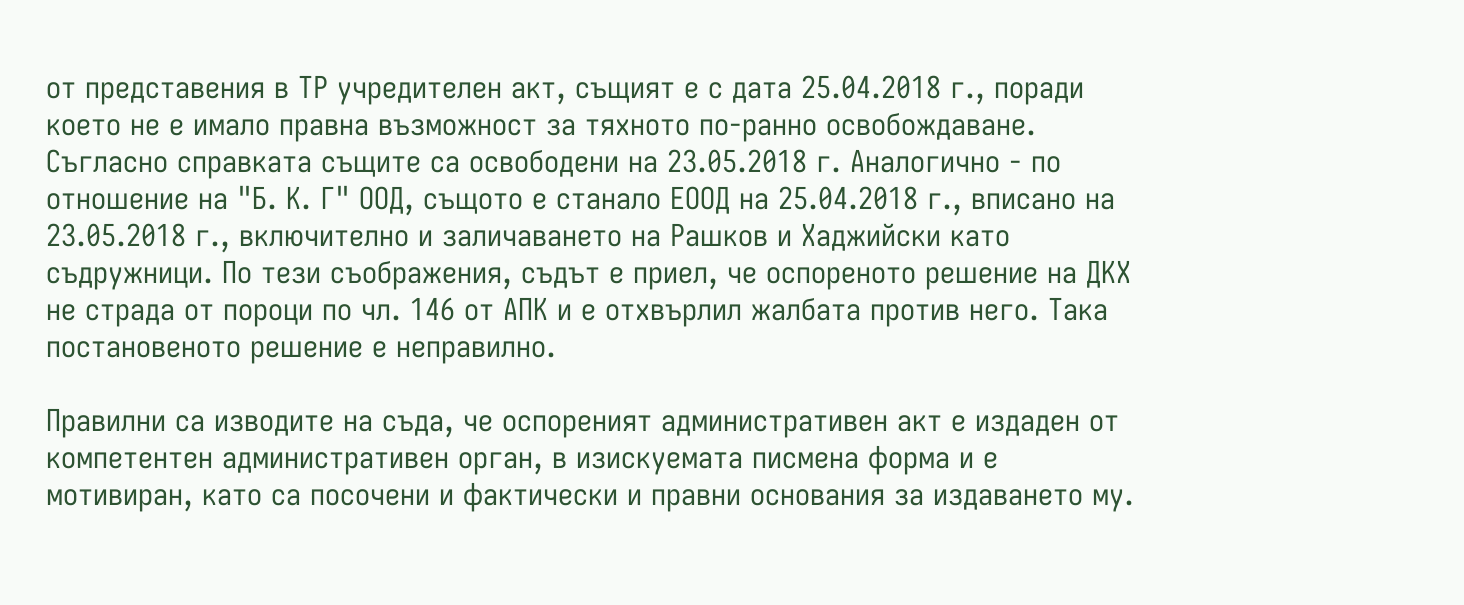от представения в ТР учредителен акт, същият е с дата 25.04.2018 г., поради което не е имало правна възможност за тяхното по-ранно освобождаване. Съгласно справката същите са освободени на 23.05.2018 г. Аналогично - по отношение на "Б. К. Г" ООД, същото е станало ЕООД на 25.04.2018 г., вписано на 23.05.2018 г., включително и заличаването на Рашков и Хаджийски като съдружници. По тези съображения, съдът е приел, че оспореното решение на ДКХ не страда от пороци по чл. 146 от АПК и е отхвърлил жалбата против него. Така постановеното решение е неправилно.

Правилни са изводите на съда, че оспореният административен акт е издаден от компетентен административен орган, в изискуемата писмена форма и е мотивиран, като са посочени и фактически и правни основания за издаването му.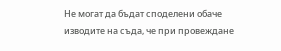Не могат да бъдат споделени обаче изводите на съда, че при провеждане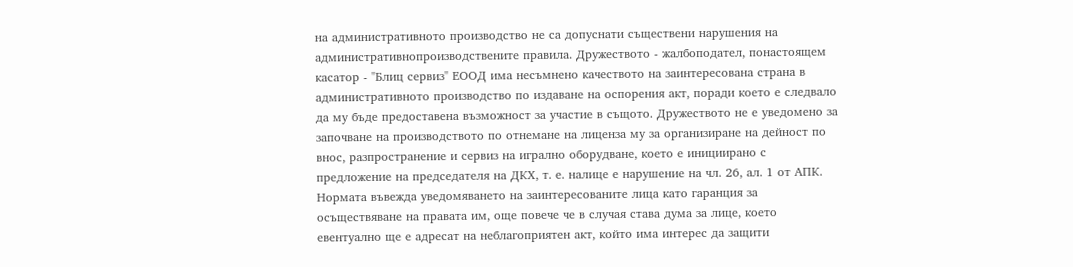на административното производство не са допуснати съществени нарушения на административнопроизводствените правила. Дружеството - жалбоподател, понастоящем касатор - "Блиц сервиз" ЕООД има несъмнено качеството на заинтересована страна в административното производство по издаване на оспорения акт, поради което е следвало да му бъде предоставена възможност за участие в същото. Дружеството не е уведомено за започване на производството по отнемане на лиценза му за организиране на дейност по внос, разпространение и сервиз на игрално оборудване, което е инициирано с предложение на председателя на ДКХ, т. е. налице е нарушение на чл. 26, ал. 1 от АПК. Нормата въвежда уведомяването на заинтересованите лица като гаранция за осъществяване на правата им, още повече че в случая става дума за лице, което евентуално ще е адресат на неблагоприятен акт, който има интерес да защити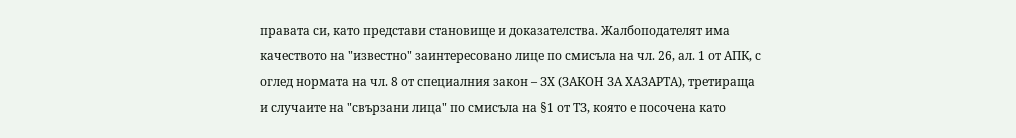правата си, като представи становище и доказателства. Жалбоподателят има качеството на "известно" заинтересовано лице по смисъла на чл. 26, ал. 1 от АПК, с оглед нормата на чл. 8 от специалния закон – ЗХ (ЗАКОН ЗА ХАЗАРТА), третираща и случаите на "свързани лица" по смисъла на §1 от ТЗ, която е посочена като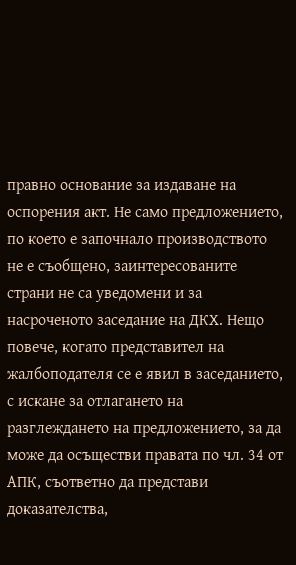правно основание за издаване на оспорения акт. Не само предложението, по което е започнало производството не е съобщено, заинтересованите страни не са уведомени и за насроченото заседание на ДКХ. Нещо повече, когато представител на жалбоподателя се е явил в заседанието, с искане за отлагането на разглеждането на предложението, за да може да осъществи правата по чл. 34 от АПК, съответно да представи доказателства,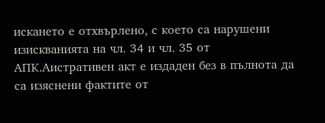искането е отхвърлено, с което са нарушени изискванията на чл. 34 и чл. 35 от АПК.Аистративен акт е издаден без в пълнота да са изяснени фактите от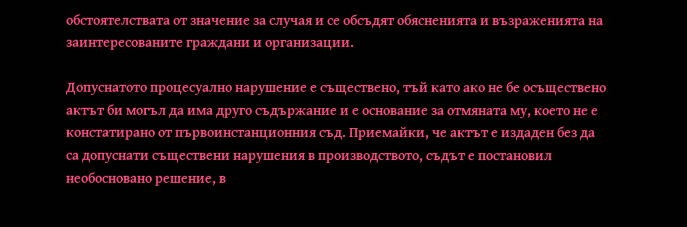обстоятелствата от значение за случая и се обсъдят обясненията и възраженията на заинтересованите граждани и организации.

Допуснатото процесуално нарушение е съществено, тъй като ако не бе осъществено актът би могъл да има друго съдържание и е основание за отмяната му, което не е констатирано от първоинстанционния съд. Приемайки, че актът е издаден без да са допуснати съществени нарушения в производството, съдът е постановил необосновано решение, в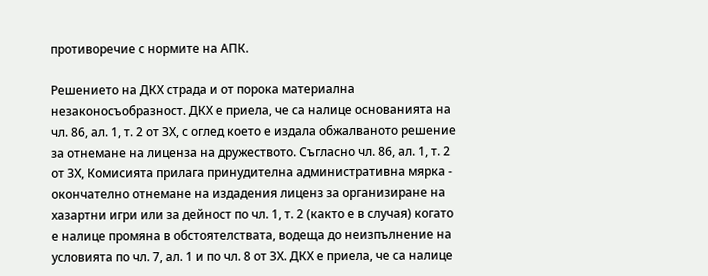противоречие с нормите на АПК.

Решението на ДКХ страда и от порока материална незаконосъобразност. ДКХ е приела, че са налице основанията на чл. 86, ал. 1, т. 2 от ЗХ, с оглед което е издала обжалваното решение за отнемане на лиценза на дружеството. Съгласно чл. 86, ал. 1, т. 2 от ЗХ, Комисията прилага принудителна административна мярка - окончателно отнемане на издадения лиценз за организиране на хазартни игри или за дейност по чл. 1, т. 2 (както е в случая) когато е налице промяна в обстоятелствата, водеща до неизпълнение на условията по чл. 7, ал. 1 и по чл. 8 от ЗХ. ДКХ е приела, че са налице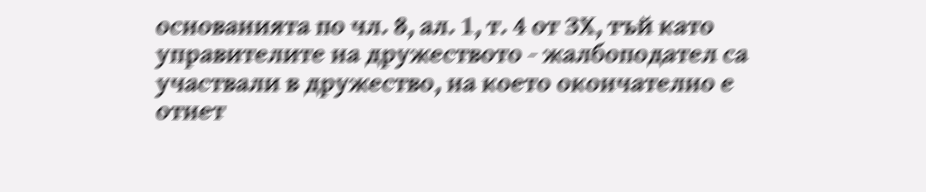основанията по чл. 8, ал. 1, т. 4 от ЗХ, тъй като управителите на дружеството - жалбоподател са участвали в дружество, на което окончателно е отнет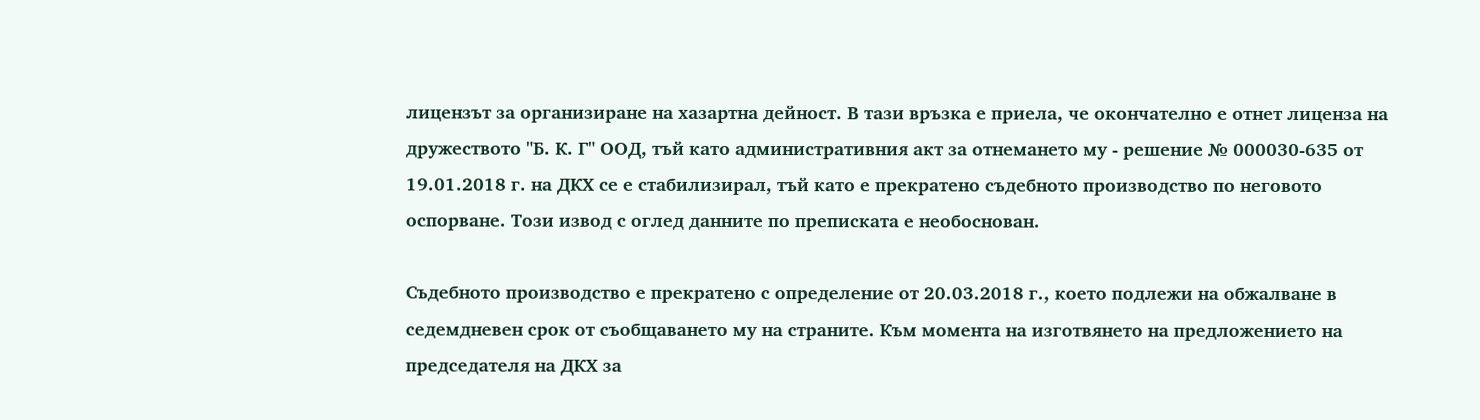лицензът за организиране на хазартна дейност. В тази връзка е приела, че окончателно е отнет лиценза на дружеството "Б. К. Г" ООД, тъй като административния акт за отнемането му - решение № 000030-635 от 19.01.2018 г. на ДКХ се е стабилизирал, тъй като е прекратено съдебното производство по неговото оспорване. Този извод с оглед данните по преписката е необоснован.

Съдебното производство е прекратено с определение от 20.03.2018 г., което подлежи на обжалване в седемдневен срок от съобщаването му на страните. Към момента на изготвянето на предложението на председателя на ДКХ за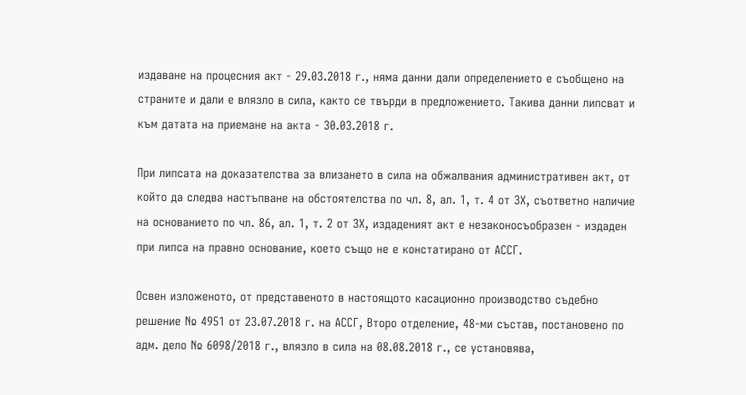издаване на процесния акт - 29.03.2018 г., няма данни дали определението е съобщено на страните и дали е влязло в сила, както се твърди в предложението. Такива данни липсват и към датата на приемане на акта - 30.03.2018 г.

При липсата на доказателства за влизането в сила на обжалвания административен акт, от който да следва настъпване на обстоятелства по чл. 8, ал. 1, т. 4 от ЗХ, съответно наличие на основанието по чл. 86, ал. 1, т. 2 от ЗХ, издаденият акт е незаконосъобразен - издаден при липса на правно основание, което също не е констатирано от АССГ.

Освен изложеното, от представеното в настоящото касационно производство съдебно решение № 4951 от 23.07.2018 г. на АССГ, Второ отделение, 48-ми състав, постановено по адм. дело № 6098/2018 г., влязло в сила на 08.08.2018 г., се установява,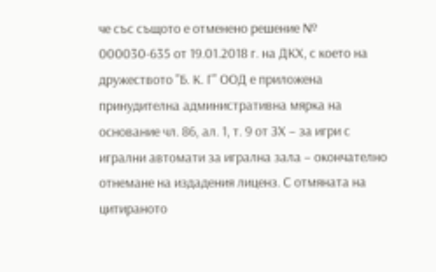че със същото е отменено решение № 000030-635 от 19.01.2018 г. на ДКХ, с което на дружеството "Б. К. Г" ООД е приложена принудителна административна мярка на основание чл. 86, ал. 1, т. 9 от ЗХ – за игри с игрални автомати за игрална зала – окончателно отнемане на издадения лиценз. С отмяната на цитираното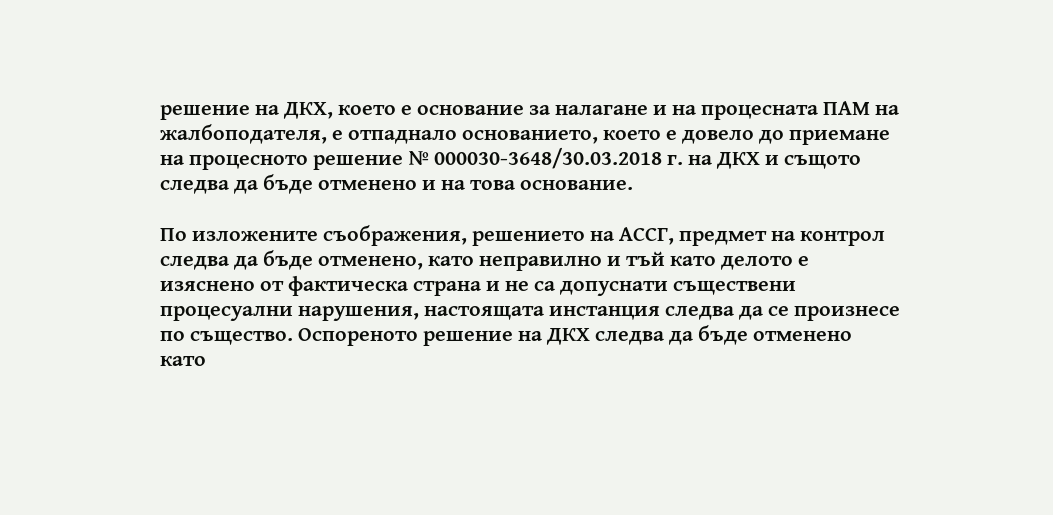решение на ДКХ, което е основание за налагане и на процесната ПАМ на жалбоподателя, е отпаднало основанието, което е довело до приемане на процесното решение № 000030-3648/30.03.2018 г. на ДКХ и същото следва да бъде отменено и на това основание.

По изложените съображения, решението на АССГ, предмет на контрол следва да бъде отменено, като неправилно и тъй като делото е изяснено от фактическа страна и не са допуснати съществени процесуални нарушения, настоящата инстанция следва да се произнесе по същество. Оспореното решение на ДКХ следва да бъде отменено като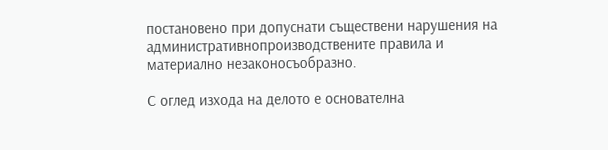постановено при допуснати съществени нарушения на административнопроизводствените правила и материално незаконосъобразно.

С оглед изхода на делото е основателна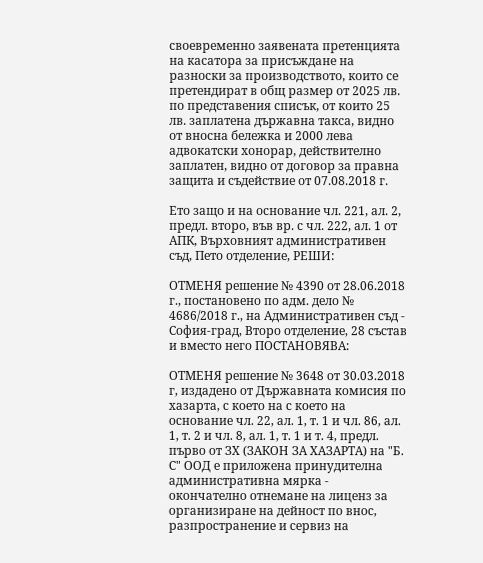своевременно заявената претенцията на касатора за присъждане на разноски за производството, които се претендират в общ размер от 2025 лв. по представения списък, от които 25 лв. заплатена държавна такса, видно от вносна бележка и 2000 лева адвокатски хонорар, действително заплатен, видно от договор за правна защита и съдействие от 07.08.2018 г.

Ето защо и на основание чл. 221, ал. 2, предл. второ, във вр. с чл. 222, ал. 1 от АПК, Върховният административен съд, Пето отделение, РЕШИ:

ОТМЕНЯ решение № 4390 от 28.06.2018 г., постановено по адм. дело № 4686/2018 г., на Административен съд - София-град, Второ отделение, 28 състав и вместо него ПОСТАНОВЯВА:

ОТМЕНЯ решение № 3648 от 30.03.2018 г, издадено от Държавната комисия по хазарта, с което на с което на основание чл. 22, ал. 1, т. 1 и чл. 86, ал. 1, т. 2 и чл. 8, ал. 1, т. 1 и т. 4, предл. първо от ЗХ (ЗАКОН ЗА ХАЗАРТА) на "Б. С" ООД е приложена принудителна административна мярка - окончателно отнемане на лиценз за организиране на дейност по внос, разпространение и сервиз на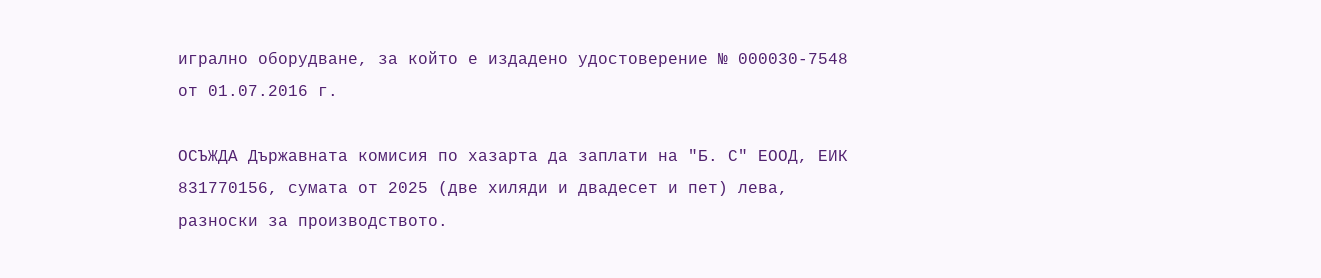игрално оборудване, за който е издадено удостоверение № 000030-7548 от 01.07.2016 г.

ОСЪЖДА Държавната комисия по хазарта да заплати на "Б. С" ЕООД, ЕИК 831770156, сумата от 2025 (две хиляди и двадесет и пет) лева, разноски за производството.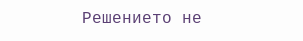Решението не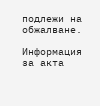подлежи на обжалване.

Информация за акта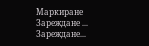Маркиране
Зареждане ...
Зареждане...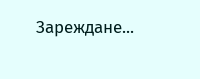Зареждане...